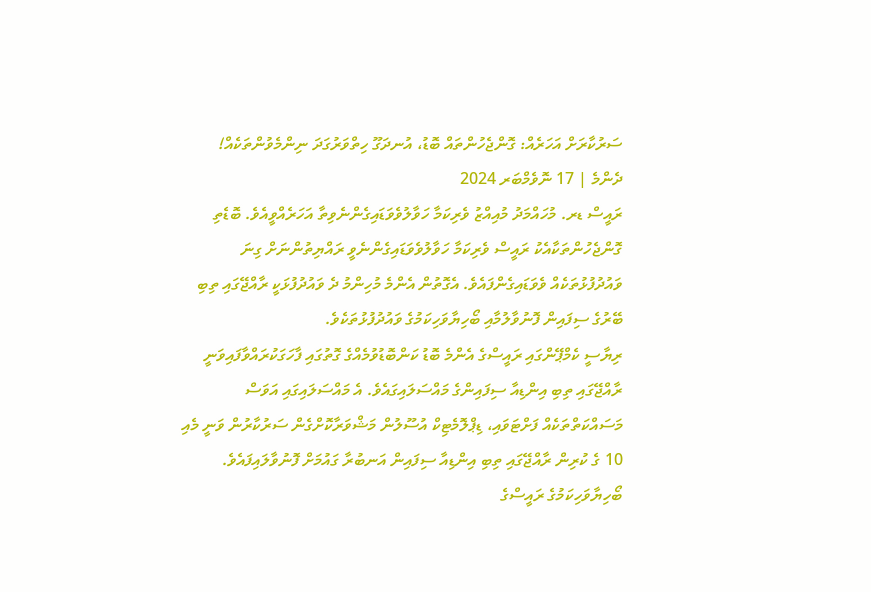ސަރުކާރަށް އަހަރެއް: ގޮންޖެހުންތައް ބޮޑު، އުނދަގޫ ހިތްވަރުގަދަ ނިންމެވުންތަކެއް!
ދެންމެ | 17 ނޮވެމްބަރ 2024
ރައީސް ޑރ. މުހައްމަދު މުއިއްޒު ވެރިކަމާ ހަވާލުވެވަޑައިގެންނެވިތާ އަހަރެއްވީއެވެ. ބޮޑެތި ގޮންޖެހުންތަކާއެކު ރައީސް ވެރިކަމާ ހަވާލުވެވަޑައިގެންނެވީ ރައްޔިތުންނަށް ގިނަ ވައުދުފުޅުތަކެއް ވެވަޑައިގެންފައެވެ. އެގޮތުން އެންމެ މުހިންމު ދެ ވައުދުފުޅަކީ ރާއްޖޭގައި ތިބި ބޭރުގެ ސިފައިން ފޮނުވާލުމާއި ބޯހިޔާވަހިކަމުގެ ވައުދުފުޅުތަކެވެ.
ރިޔާސީ ކެމްޕޭންގައި ރައީސްގެ އެންމެ ބޮޑު ކަންބޮޑުވުމެއްގެ ގޮތުގައި ފާހަގަކުރައްވާފައިވަނީ ރާއްޖޭގައި ތިބި އިންޑިއާ ސިފައިންގެ މައްސަލައިގައެވެ. އެ މައްސަލައިގައި އަވަސް މަސައްކަތްތަކެއް ފަށްޓަވައި، ޑިޕްލޮމެޓިކް އުސޫލުން މަޝްވަރާކޮށްގެން ސަރުކާރުން ވަނީ މެއި 10 ގެ ކުރިން ރާއްޖޭގައި ތިބި އިންޑިއާ ސިފައިން އަނބުރާ ގައުމަށް ފޮނުވާލައިފައެވެ.
ބޯހިޔާވަހިކަމުގެ ރައީސްގެ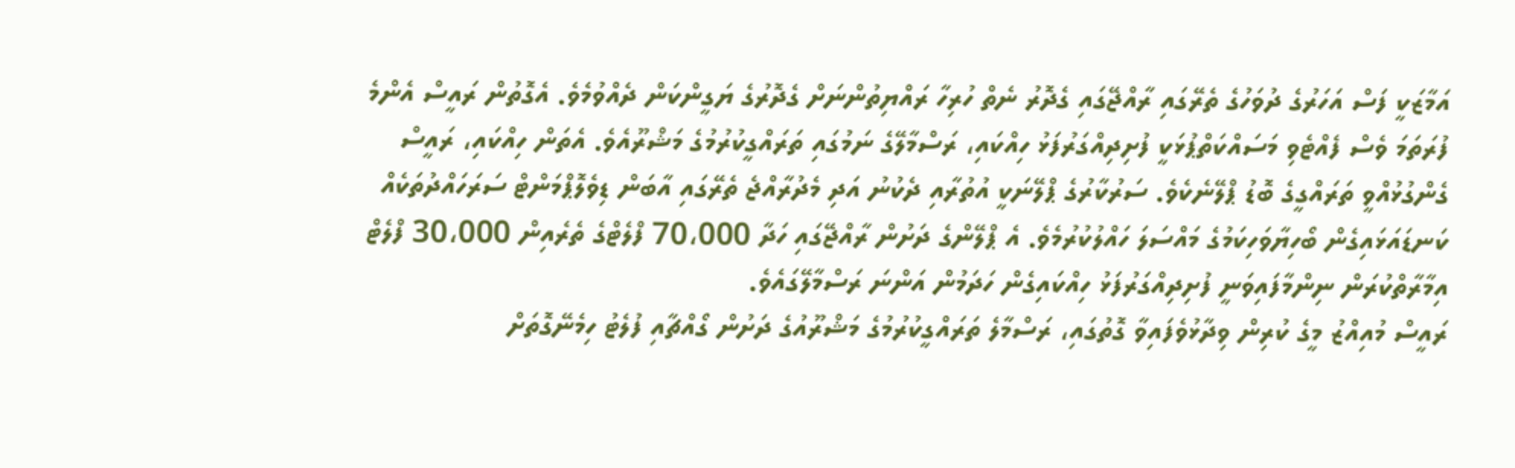އަމާޒަކީ ފަސް އަހަރުގެ ދުވަހުގެ ތެރޭގައި ރާއްޖޭގައި ގެދޮރު ނެތް ހުރިހާ ރައްޔިތުންނަށް ގެދޮރުގެ ޔަގީންކަން ދެއްވުމެވެ. އެގޮތުން ރައީސް އެންމެ ފުރަތަމަ ވެސް ފެއްޓެވި މަސައްކަތްޕުޅަކީ ފުށިދިއްގަރުފަޅު ހިއްކައި، ރަސްމާލޭގެ ނަމުގައި ތަރައްގީކުރުމުގެ މަޝްރޫއެވެ. އެތަން ހިއްކައި، ރައީސް ގެންގުޅުއްވީ ތަރައްގީގެ ބޮޑު ޕްލޭނެކެވެ. ސަރުކާރުގެ ޕްލޭނަކީ އުތުރާއި ދެކުނު އަދި މެދުރާއްޖެ ތެރޭގައި އާބަން ޑިވެލޮޕްމަންޓް ސަރަހައްދުތަކެއް ކަނޑައަޅައިގެން ބޯހިޔާވަހިކަމުގެ މައްސަލަ ހައްލުކުރުމެވެ. އެ ޕްލޭންގެ ދަށުން ރާއްޖޭގައި ހަދާ 70،000 ފްލެޓްގެ ތެރެއިން 30،000 ފްލެޓް އިމާރާތްކުރަން ނިންމާފައިވަނީ ފުށިދިއްގަރުފަޅު ހިއްކައިގެން ހަދަމުން އަންނަ ރަސްމާލޭގައެވެ.
ރައީސް މުއިއްޒު މީގެ ކުރިން ވިދާޅުވެފައިވާ ގޮތުގައި، ރަސްމާލެ ތަރައްގީކުރުމުގެ މަޝްރޫއުގެ ދަށުން ގޯއްޗާއި ފުލެޓު ހިމެނޭގޮތަށް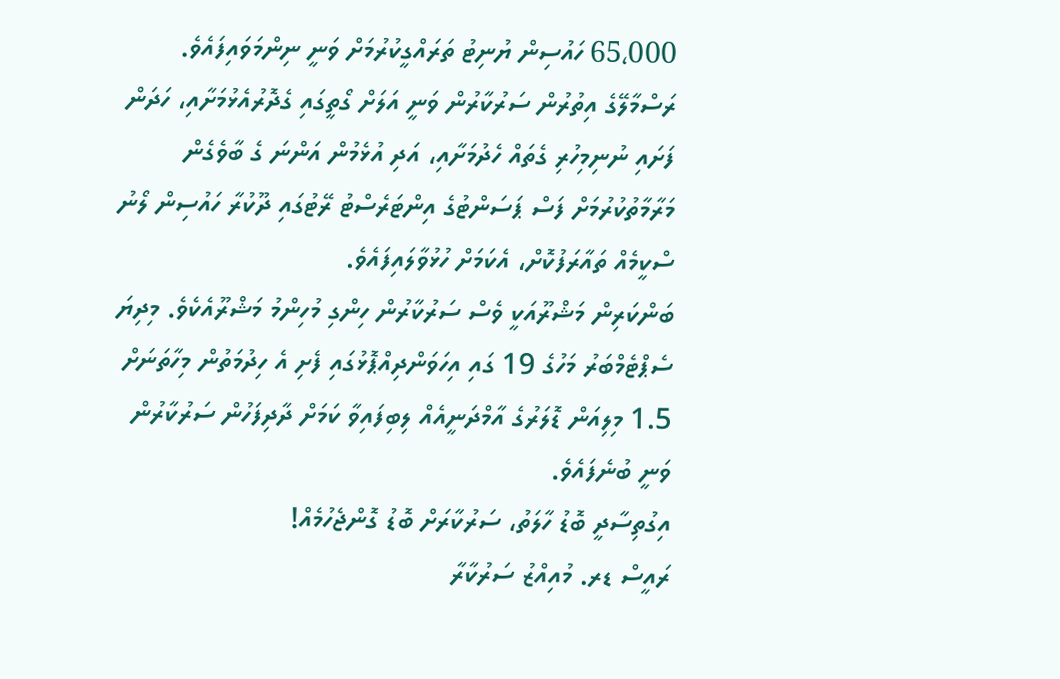65،000 ހައުސިން ޔުނިޓު ތަރައްގީކުރުމަށް ވަނީ ނިންމަވައިފައެވެ.
ރަސްމާލޭގެ އިތުރުން ސަރުކާރުން ވަނީ އަލަށް ގޯތީގައި ގެދޮރުއެޅުމަށާއި، ހަދަން ފަށައި ނުނިމިހުރި ގެތައް ހެދުމަށާއި، އަދި އުޅެމުން އަންނަ ގެ ބާވެގެން މަރާމާތުކުރުމަށް ފަސް ޕަސަންޓުގެ އިންޓަރެސްޓު ރޭޓުގައި ދޫކުރާ ހައުސިން ލޯނު ސްކީމެއް ތައާރަފުކޮށް، އެކަމަށް ހުޅުވާލައިފައެވެ.
ބަންކަރިން މަޝްރޫއަކީ ވެސް ސަރުކާރުން ހިންގި މުހިންމު މަޝްރޫއެކެވެ. މިދިޔަ ސެޕްޓެމްބަރު މަހުގެ 19 ގައި އިހަވަންދިއްޕޮޅުގައި ފެށި އެ ހިދުމަތުން މިހާތަނަށް 1.5 މިލިއަން ޑޮލަރުގެ އާމްދަނީއެއް ލިބިފައިވާ ކަމަށް ދާދިފަހުން ސަރުކާރުން ވަނީ ބުނެފައެވެ.
އިގުތިސާދީ ބޮޑު ހާލަތު، ސަރުކާރަށް ބޮޑު ގޮންޖެހުމެއް!
ރައީސް ޑރ. މުއިއްޒު ސަރުކާރާ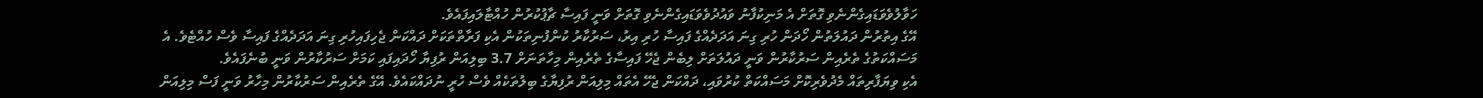ހަވާލުވެވަޑައިގެންނެވި ގޮތަށް އެ މަނިކުފާނު ވައުދުވެވަޑައިގެންނެވި ގޮތަށް ވަނީ ފައިސާ ޗާޕުކުރުން ހުއްޓާލައިފައެވެ.
އޭގެ އިތުރުން ދައުލަތުން ހޯދަން ހުރި ގިނަ އަދަދެއްގެ ފައިސާ ހުރި އިރު، ސަރުކާރު ކުންފުނިތަކުން އެކި ފަރާތްތަކަށް ދައްކަން ޖެހިފައިހުރި ގިނަ އަދަދެއްގެ ފައިސާ ވެސް ހުއްޓެވެ. އެ މަސައްކަތުގެ ތެރެއިން ސަރުކާރުން ވަނީ ދައުލަތަށް ލިބެން ޖެހޭ ފައިސާގެ ތެރެއިން މިހާތަނަށް 3.7 ބިލިއަން ރުފިޔާ ހޯދައިފައި ކަމަށް ސަރުކާރުން ވަނީ ބުނެފައެވެ.
އެކި ވިޔަފާރިތައް މެދުވެރިކޮށް މަސައްކަތް ކުރުވައި، ދައްކަން ޖެހޭ އެތައް މިލިއަން ރުފިޔާގެ ބިލުތަކެއް ވެސް ހުރީ ނުދައްކައެވެ. އޭގެ ތެރެއިން ސަރުކާރުން މިހާރު ވަނީ ފަސް މިލިއަން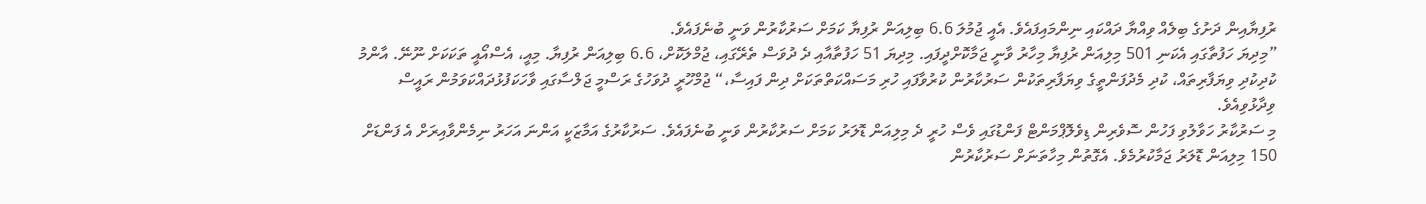ރުފިޔާއިން ދަށުގެ ބިލެއް ވިއްޔާ ދައްކައި ނިންމައިފައެވެ. އެއީ ޖުމުލަ 6.6 ބިލިއަން ރުފިޔާ ކަމަށް ސަރުކާރުން ވަނީ ބުނެފައެވެ.
”މިދިޔަ ހަފުތާގައި އެކަނި 501 މިލިއަން ރުފިޔާ މިހާރު ވާނީ ޖަމާކޮށްދީފައި. މިދިޔަ 51 ހަފުތާއާއި ދެ ދުވަސް ތެރޭގައި، ޖުމްލަކޮށް، 6.6 ބިލިއަން ރުފިޔާ. މިއީ، އެސްއޯއީ ތަކަކަށް ނޫނޭ. އާންމު ކުދިކުދި ވިޔަފާރިތައް، ކުދި މެދުފަންތީގެ ވިޔަފާރިތަކުން ސަރުކާރުން ކުރުވާފައި ހުރި މަސައްކަތްތަކަށް ދިން ފައިސާ،“ ޖުމްހޫރީ ދުވަހުގެ ރަސްމީ ޖަލްސާގައި ވާހަކަފުޅުދައްކަވަމުން ރައީސް ވިދާޅުވިއެވެ.
މި ސަރުކާރު ހަވާލުވި ފަހުން ސޮވެރިން ޑިވެލޮޕްމަންޓް ފަންޑުގައި ވެސް ހުރީ ދެ މިލިއަން ޑޮލަރު ކަމަށް ސަރުކާރުން ވަނީ ބުނެފައެވެ. ސަރުކާރުގެ އަމާޒަކީ އަންނަ އަހަރު ނިމެންވާއިރަށް އެ ފަންޑަށް 150 މިލިއަން ޑޮލަރު ޖަމާކުރުމެވެ. އެގޮތުން މިހާތަނަށް ސަރުކާރުން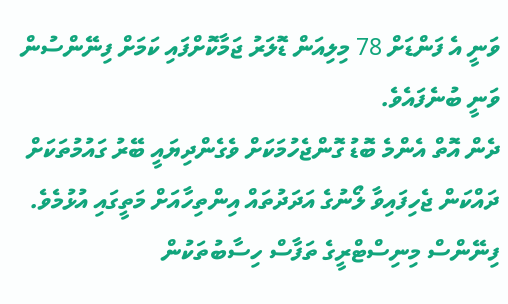ވަނީ އެ ފަންޑަށް 78 މިލިއަން ޑޮލަރު ޖަމާކޮށްފައި ކަމަށް ފިނޭންސުން ވަނީ ބުނެފައެވެ.
ދެން އޮތް އެންމެ ބޮޑު ގޮންޖެހުމަކަށް ވެގެންދިޔައީ ބޭރު ގައުމުތަކަށް ދައްކަން ޖެހިފައިވާ ލޯނުގެ އަދަދުތައް އިންތިހާއަށް މަތީގައި އުޅުމެވެ. ފިނޭންސް މިނިސްޓްރީގެ ތަފާސް ހިސާބުތަކުން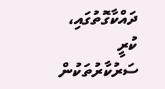ދައްކާގޮތުގައި، ކުރީ ސަރުކާރުތަކުން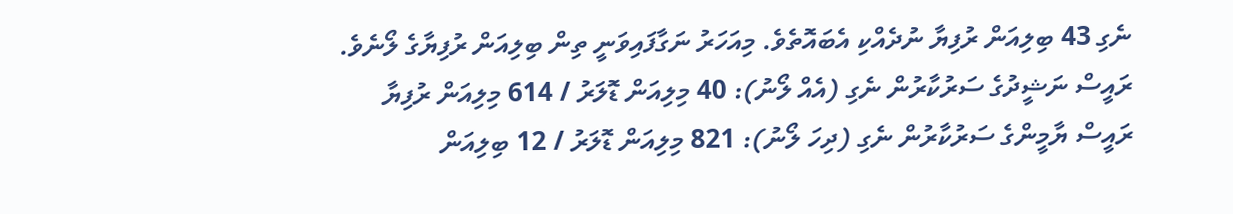ނެގި 43 ބިލިއަން ރުފިޔާ ނުދެއްކި އެބައޮތެވެ. މިއަހަރު ނަގާފައިވަނީ ތިން ބިލިއަން ރުފިޔާގެ ލޯނެވެ.
ރައީސް ނަޝީދުގެ ސަރުކާރުން ނެގި (އެއް ލޯނު): 40 މިލިއަން ޑޮލަރު / 614 މިލިއަން ރުފިޔާ
ރައީސް ޔާމީންގެ ސަރުކާރުން ނެގި (ދިހަ ލޯނު): 821 މިލިއަން ޑޮލަރު / 12 ބިލިއަން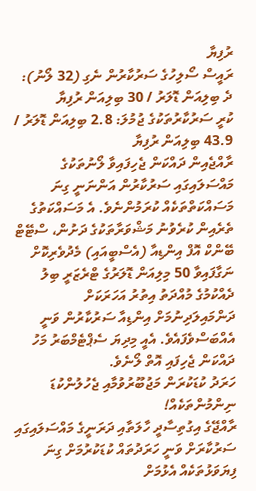ރުފިޔާ
ރައީސް ސޯލިހުގެ ސަރުކާރުން ނެގި (32 ލޯނު): ދެ ބިލިއަން ޑޮލަރު / 30 ބިލިއަން ރުފިޔާ
ކުރީ ސަރުކާރުތަކުގެ ޖުމުލަ: 2.8 ބިލިއަން ޑޮލަރު / 43.9 ބިލިއަން ރުފިޔާ
ރާއްޖެއިން ދައްކަން ޖެހިފައިވާ ލޯނުތަކުގެ މައްސަލައިގައި ސަރުކާރުން އަންނަނީ ގިނަ މަސައްކަތްތަކެއް ކުރަމުންނެވެ. އެ މަސައްކަތުގެ ތެރެއިން ކުރެވުނު މަޝްވަރާތަކުގެ ދަށުން، ސްޓޭޓް ބޭންކް އޮފް އިންޑިއާ (އެސްބީއައި) މެދުވެރިކޮށް ނަގާފައިވާ 50 މިލިއަން ޑޮލަރުގެ ޓްރެޒަރީ ބިލު ދެއްކުމުގެ މުއްދަތު އިތުރު އަހަރަކަށް ދަންމައިލަދިނުމަށް އިންޑިއާ ސަރުކާރުން ވަނީ އެއްބަސްވެފައެވެ. އެއީ މިދިޔަ ސެޕްޓެމްބަރު މަހު ދައްކަން ޖެހިފައި އޮތް ލޯނެވެ.
ހަރަދު ކުޑަކުރަން މަޖުބޫރުވުމާއި ޖެހުލުންކުޑަ ނިންމުންތަކެއް!
ރާއްޖޭގެ އިގުތިސާދީ ހާލަތާއި ދަރަނީގެ މައްސަލައިގައި ސަރުކާރަށް ވަނީ ހަރަދުތައް ކުޑަކުރުމަށް ގިނަ ފިޔަވަޅުތަކެއް އެޅުމަށް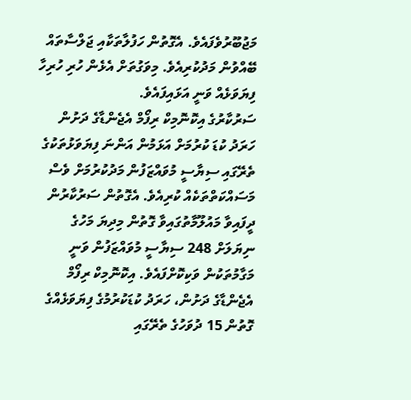މަޖުބޫރުވެފައެވެ. އެގޮތުން ހަފުލާތަކާއި ޖަލްސާތައް ބޭއްވުން މަދުކުރިއެވެ. މިވަގުތަށް އެޅެން ހުރި ހުރިހާ ފިޔަވަޅެއް ވަނީ އަޅައިފައެވެ.
ސަރުކާރުގެ އިކޮނޮމިކް ރިފޯމް އެޖެންޑާގެ ދަށުން ހަރަދު ކުޑަ ކުރުމަށް އަޅަމުން އަންނަ ފިޔަވަޅުތަކުގެ ތެރޭގައި ސިޔާސީ މުވައްޒަފުން މަދުކުރުމަށް ވެސް މަސައްކަތްތަކެއް ކުރިއެވެ. އެގޮތުން ސަރުކާރުން ދީފައިވާ މައުލޫމާތުގައިވާ ގޮތުން މިދިޔަ މަހުގެ ނިޔަލަށް 248 ސިޔާސީ މުވައްޒަފުން ވަނީ މަގާމުތަކުން ވަކިކޮށްފައެވެ. އިކޮނޮމިކް ރިފޯމް އެޖެންޑާގެ ދަށުން، ހަރަދު ކުޑަކުރުމުގެ ފިޔަވަޅެއްގެ ގޮތުން 15 ދުވަހުގެ ތެރޭގައި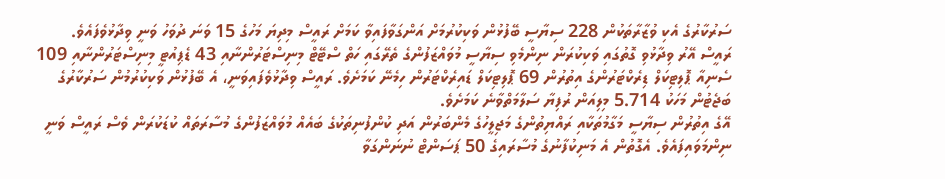ސަރުކާރުގެ އެކި ވުޒާރާތަކުން 228 ސިޔާސީ ބޭފުޅުން ވަކިކުރުމަށް އަންގަވާފައިވާ ކަމަށް ރައީސް މިދިޔަ މަހުގެ 15 ވަނަ ދުވަހު ވަނީ ވިދާޅުވެފައެވެ.
ރައީސް އޭރު ވިދާޅުވި ގޮތުގައި ވަކިކުރަން ނިންމެވި ސިޔާސީ މުވައްޒަފުންގެ ތެރޭގައި ހަތް ސްޓޭޓް މިނިސްޓަރުންނާއި 43 ޑެޕިއުޓީ މިނިސްޓަރުންނާއި 109 ސެނިއާ ޕޮލިޓިކަލް ޑިރެކްޓަރުންގެ އިތުރުން 69 ޕޮލިޓިކަލް ޑައިރެކްޓަރުން ހިމެނޭ ކަމަށެވެ. ރައީސް ވިދާޅުވެފައިވަނީ، އެ ބޭފުޅުން ވަކިކުރުމުން ސަރުކާރުގެ ބަޖެޓުން މަހަކު 5.714 މިލިއަން ރުފިޔާ ސަލާމަތްވާނެ ކަމަށެވެ.
އޭގެ އިތުރުން ސިޔާސީ މަގާމުތަކާއި ރައްޔިތުންގެ މަޖިލީހުގެ މެންބަރުން އަދި ކުންފުނިތަކުގެ ބައެއް މުވައްޒަފުންގެ މުސާރަތައް ކުޑަކުރަން ވެސް ރައީސް ވަނީ ނިންމަވައިފައެވެ. އެގޮތުން އެ މަނިކުފާނުގެ މުސާރައިގެ 50 ޕަސަންޓް ނުނަންގަވާ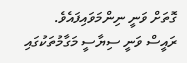ގޮތަށް ވަނީ ނިންމަވައިފައެވެ. ރައީސް ވަނީ ސިޔާސީ މަގާމުތަކުގައި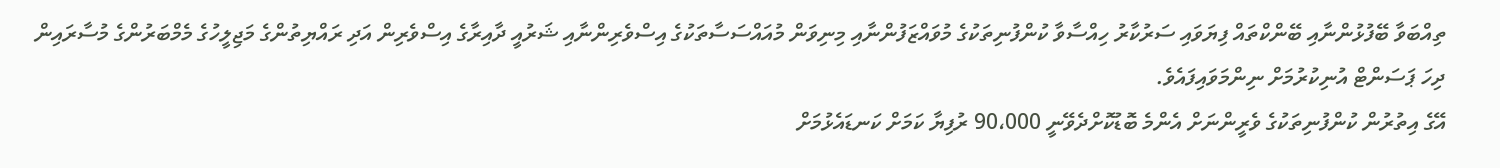ތިއްބަވާ ބޭފުޅުންނާއި ބޭންކްތައް ފިޔަވައި ސަރުކާރު ހިއްސާވާ ކުންފުނިތަކުގެ މުވައްޒަފުންނާއި މިނިވަން މުއައްސަސާތަކުގެ އިސްވެރިންނާއި ޝަރުއީ ދާއިރާގެ އިސްވެރިން އަދި ރައްޔިތުންގެ މަޖިލީހުގެ މެމްބަރުންގެ މުސާރައިން ދިހަ ޕަސަންޓް އުނިކުރުމަށް ނިންމަވައިފައެވެ.
އޭގެ އިތުރުން ކުންފުނިތަކުގެ ވެރީންނަށް އެންމެ ބޮޑުކޮށްދެވޭނީ 90،000 ރުފިޔާ ކަމަށް ކަނޑައެޅުމަށް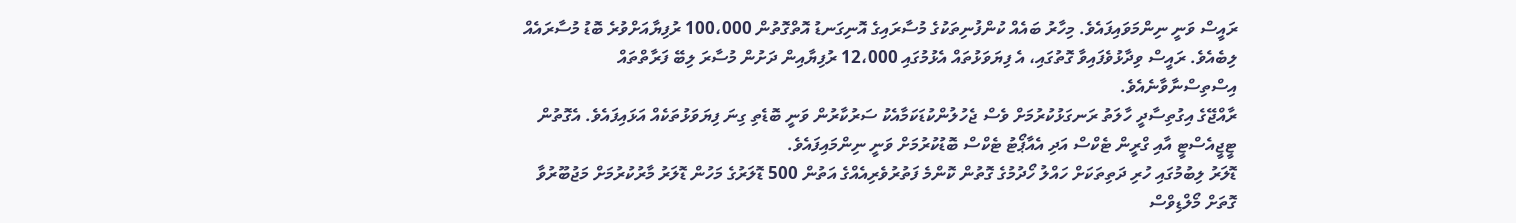ރައީސް ވަނީ ނިންމަވައިފައެވެ. މިހާރު ބައެއް ކުންފުނިތަކުގެ މުސާރައިގެ އޮނިގަނޑު އޮތްގޮތުން 100،000 ރުފިޔާއަށްވުރެ ބޮޑު މުސާރައެއް ލިބެއެވެ. ރައީސް ވިދާޅުވެފައިވާ ގޮތުގައި، އެ ފިޔަވަޅުތައް އެޅުމުގައި 12،000 ރުފިޔާއިން ދަށުން މުސާރަ ލިބޭ ފަރާތްތައް އިސްތިސްނާވާނެއެވެ.
ރާއްޖޭގެ އިގުތިސާދީ ހާލަތު ރަނގަޅުކުރުމަށް ވެސް ޖެހުލުންކުޑަކަމާއެކު ސަރުކާރުން ވަނީ ބޮޑެތި ގިނަ ފިޔަވަޅުތަކެއް އަޅައިފައެވެ. އެގޮތުން ޓީޖީއެސްޓީ އާއި ގްރީން ޓެކްސް އަދި އެއާޕޯޓު ޓެކްސް ބޮޑުކުރުމަށް ވަނީ ނިންމައިފައެވެ.
ޑޮލަރު ލިބުމުގައި ހުރި ދަތިތަކަށް ހައްލު ހޯދުމުގެ ގޮތުން ކޮންމެ ފަތުރުވެރިއެއްގެ އަތުން 500 ޑޮލަރުގެ މަހުން ޑޮލަރު މާރުކުރުމަށް މަޖުބޫރުވާ ގޮތަށް މޯލްޑިވްސް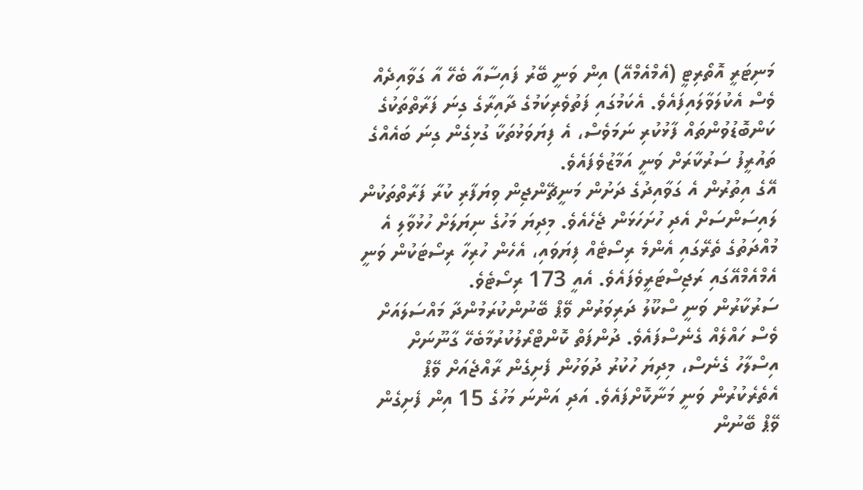މަނިޓަރީ އޮތޯރިޓީ (އެމްއެމްއޭ) އިން ވަނީ ބޭރު ފައިސާއާ ބެހޭ އާ ގަވާއިދެއް ވެސް އެކުލަވާލައިފައެވެ. އެކަމުގައި ފަތުވެރިކަމުގެ ދާއިރާގެ ގިނަ ފަރާތްތަކުގެ ކަންބޮޑުވުންތައް ފާޅުކުރި ނަމަވެސް، އެ ފިޔަވަޅުތަކާ ގުޅިގެން ގިނަ ބައެއްގެ ތައުރީފު ސަރުކާރަށް ވަނީ އަމާޒުވެފައެވެ.
އޭގެ އިތުރުން އެ ގަވާއިދުގެ ދަށުން މަނީޗޭންޖިން ވިޔަފާރި ކުރާ ފަރާތްތަކުން ލައިސަންސަށް އެދި ހުށަހަޅަން ޖެހެއެވެ. މިދިޔަ މަހުގެ ނިޔަލަށް ހުޅުވާލި އެ މުއްދަތުގެ ތެރޭގައި އެންމެ ރިސޯޓެއް ފިޔަވައި، އެހެން ހުރިހާ ރިސޯޓަކުން ވަނީ އެމްއެމްއޭގައި ރަޖިސްޓަރީވެފައެވެ. އެއީ 173 ރިސޯޓެވެ.
ސަރުކާރުން ވަނީ ސްކޫލު ދަރިވަރުން ވޭޕް ބޭނުންކުރަމުންދާ މައްސަލައަށް ވެސް ހައްލެއް ގެނެސްފައެވެ. ދުންފަތް ކޮންޓްރޯލުކުރުމާބެހޭ ގާނޫނަށް އިސްލާހު ގެނެސް، މިދިޔަ ހުކުރު ދުވަހުން ފެށިގެން ރާއްޖެއަށް ވޭޕް އެތެރެކުރުން ވަނީ މަނާކޮށްފައެވެ. އަދި އަންނަ މަހުގެ 15 އިން ފެށިގެން ވޭޕް ބޭނުން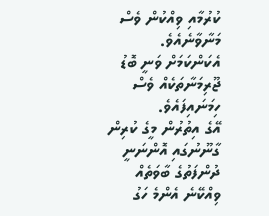ކުރުމާއި ވިއްކުން ވެސް މަނާވާނެއެވެ. އެކަންކަމަށް ވަނީ ބޮޑު ޖޫރިމަނާތަކެއް ވެސް ހިމަނައިފައެވެ.
އޭގެ އިތުރުން މީގެ ކުރިން ގާނޫނުގައި އޮންނަނީ ދުންފަތުގެ ބާވަތެއް ވިއްކޭނެ އެންމެ ހަގު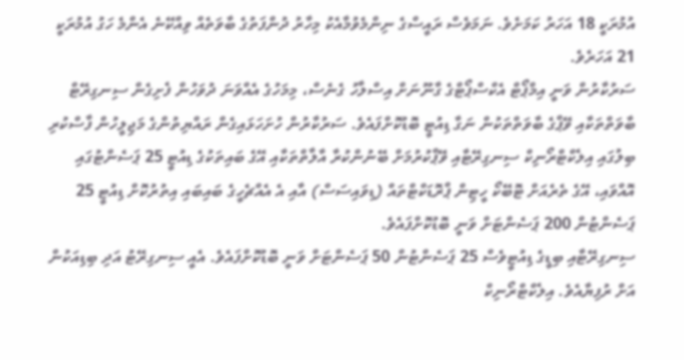އުމުރަކީ 18 އަހަރު ކަމަށެވެ. ނަމަވެސް ރައީސްގެ ނިންމެވުމާއެކު މިހާރު ދުންފަތުގެ ބާވަތެއް ވިއްކޭނެ އެންމެ ހަގު އުމުރަކީ 21 އަހަރެވެ.
ސަރުކާރުން ވަނީ އިމްޕޯޓް އެކްސްޕޯޓްގެ ގާނޫނަށް އިސްލާހު ގެނެސް، މިމަހުގެ އެއްވަނަ ދުވަހުން ފެށިގެން ސިނގިރޭޓް ބާވަތްތަކާއި ވޭޕްގެ ބާވަތްތަކުން ނަގާ ޑިއުޓީ ބޮޑުކޮށްފައެވެ. ސަރުކާރުން ހުށަހަޅައިގެން ރައްޔިތުންގެ މަޖިލީހުން ފާސްކުރި ބިލުގައި އިލެކްޓްރޯނިކް ސިނގިރޭޓާއި ވޭޕްކުރުމަށް ބޭނުންކުރާ އާލާތްތަކާއި އޭގެ ބައިތަކުގެ ޑިއުޓީ 25 ޕަސެންޓުގައި އޮއްވައި، އޭގެ ތެރެއަށް ޓޮބޭކޯ ހީޓިން ޕްރޮޑަކްޓްތައް (ޑިވައިސަސް) އާއި އެ އެއްޗެހީގެ ބައިބައި އިތުރުކޮށް ޑިއުޓީ 25 ޕަސެންޓުން 200 ޕަސެންޓަށް ވަނީ ބޮޑުކޮށްފައެވެ.
ސިނގިރޭޓާއި ބިޑީގެ ޑިއުޓީވެސް 25 ޕަސެންޓުން 50 ޕަސެންޓަށް ވަނީ ބޮޑުކޮށްފައެވެ. އެއީ ސިނގިރޭޓު އަދި ބިޑިއަކުން އަށް ރުފިޔާއެވެ. އިލެކްޓްރޯނިކް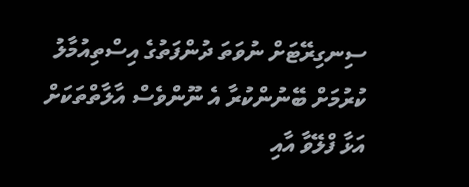ސިނގިރޭޓަށް ނުވަތަ ދުންފަތުގެ އިސްތިއުމާލު ކުރުމަށް ބޭނުންކުރާ އެ ނޫންވެސް އާލާތްތަކަށް އަޅާ ފްލޭވާ އާއި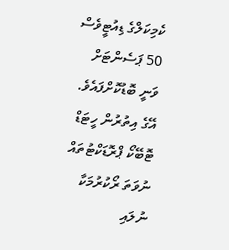ކެމިކަލްގެ ޑިއުޓީވެސް 50 ޕަސެންޓަށް ވަނީ ބޮޑުކޮށްފައެވެ.
އޭގެ އިތުރުން ހީޓަޑް ޓޮބޭކޯ ޕްރޮޑަކްޓުތައް ނުވަތަ ރޯކުރުމަކާ ނުލައި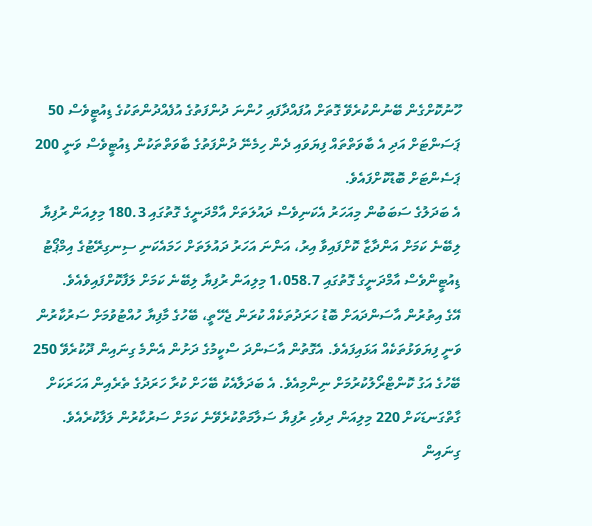ހޫނުކޮށްގެން ބޭނުންކުރެވޭ ގޮތަށް އުފައްދާފައި ހުންނަ ދުންފަތުގެ އުފެއްދުންތަކުގެ ޑިއުޓީވެސް 50 ޕަސަންޓަށް އަދި އެ ބާވަތްތައް ފިޔަވައި ދެން ހިމެނޭ ދުންފަތުގެ ބާވަތްތަކުން ޑިއުޓީވެސް ވަނީ 200 ޕަސެންޓަށް ބޮޑުކޮށްފައެވެ.
އެ ބަދަލުގެ ސަބަބުން މިއަހަރު އެކަނިވެސް ދައުލަތަށް އާމްދަނީގެ ގޮތުގައި 180.3 މިލިއަން ރުފިޔާ ލިބޭނެ ކަމަށް އަންދާޒާ ކޮށްފައިވާ އިރު، އަންނަ އަހަރު ދައުލަތަށް ހަމައެކަނި ސިނގިރޭޓުގެ އިމްޕޯޓު ޑިއުޓީންވެސް އާމްދަނީގެ ގޮތުގައި 1،058.7 މިލިއަން ރުފިޔާ ލިބޭނެ ކަމަށް ލަފާކޮށްފައިވެއެވެ.
އޭގެ އިތުރުން އާސަންދައަށް ބޮޑު ހަރަދުތަކެއް ކުރަން ޖެހޭތީ، ބޭހުގެ މާފިޔާ ހުއްޓުވުމަށް ސަރުކާރުން ވަނީ ފިޔަވަޅުތަކެއް އަޅައިފައެވެ. އެގޮތުން އާސަންދަ ސްކީމުގެ ދަށުން އެންމެ ގިނައިން ދޫކުރެވޭ 250 ބޭހުގެ އަގު ކޮންޓްރޯލުކުރުމަށް ނިންމިއެވެ. އެ ބަދަލާއެކު ބޭހަށް ކުރާ ހަރަދުގެ ތެރެއިން އަހަރަކަށް ގާތްގަނޑަކަށް 220 މިލިއަން ދިވެހި ރުފިޔާ ސަލާމަތްކުރެވޭނެ ކަމަށް ސަރުކާރުން ލަފާކުރެއެވެ.
ގިނައިން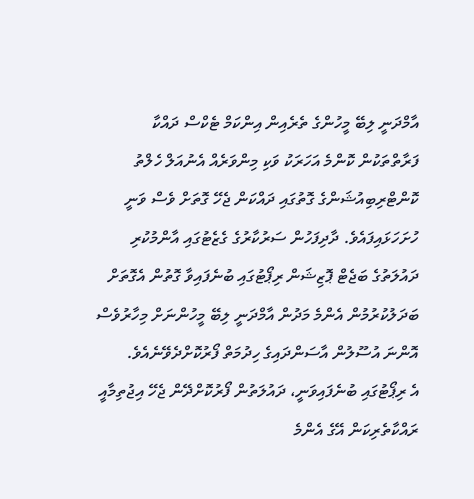އާމްދަނީ ލިބޭ މީހުންގެ ތެރެއިން އިންކަމް ޓެކްސް ދައްކާ ފަރާތްތަކުން ކޮންމެ އަހަރަކު ވަކި މިންވަރެއް އެނުއަލް ހެލްތު ކޮންޓްރިބިއުޝަންގެ ގޮތުގައި ދައްކަން ޖެހޭ ގޮތަށް ވެސް ވަނީ ހުށަހަޅައިފައެވެ. ދާދިފަހުން ސަރުކާރުގެ ގެޒެޓުގައި އާންމުކުރި ދައުލަތުގެ ބަޖެޓް ޕޮޒިޝަން ރިޕޯޓުގައި ބުނެފައިވާ ގޮތުން އެގޮތަށް ބަދަލުކުރުމުން އެންމެ މަދުން އާމްދަނީ ލިބޭ މީހުންނަށް މިހާރުވެސް އޮންނަ އުސޫލުން އާސަންދައިގެ ހިދުމަތް ފޯރުކޮށްދެވޭނެއެވެ.
އެ ރިޕޯޓުގައި ބުނެފައިވަނީ، ދައުލަތުން ފޯރުކޮށްދޭން ޖެހޭ އިޖުތިމާއީ ރައްކާތެރިކަން އޭގެ އެންމެ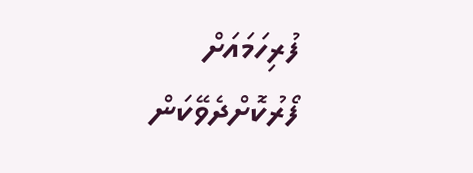ފުރިހަމައަށް ފޯރުކޮށްދެވޭކަން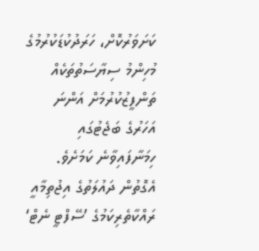ކަށަވަރުކޮށް، ހަރަދުކުޑަކުރުމުގެ މުހިންމު ސިޔާސަތުތަކެއް ތަންފީޒުކުރުމަށް އަންނަ އަހަރުގެ ބަޖެޓުގައި ހިމަނާފައިވާނެ ކަމަށެވެ.
އެގޮތުން ދައުލަތުގެ އިޖުތިމާއީ ރައްކާތެރިކަމުގެ ’ސޭފްޓީ ނެޓް‘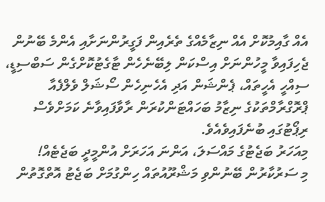އެއް ގާއިމުކޮށް އެއް ނިޒާމެއްގެ ތެރެއިން ފަގީރުންނަށާއި އެންމެ ބޭނުން ޖެހިފައިވާ މީހުންނަށް އިސްކަން ލިބޭނެހެން ޓާގެޓުކޮށްގެން ސަބްސިޑީ، ސިއްހީ އެހީތައް، ޕެންޝަން އަދި އެހެނިހެން ސޯޝަލް ވެލްފެއާ ޕްރޮގްރާމްތަކުގެ ނިޒާމު ބަހައްޓަންކުރަން ރާވާފައިވާނެ ކަމަށްވެސް ރިޕޯޓުގައި ބުނެފައިވެއެވެ.
މިއަހަރު ބަޖެޓުގެ މައްސަލަ، އަންނަ އަހަރަށް އުންމީދީ ބަޖެޓެއް!
މި ސަރުކާރުން ބޭނުންވި މަޝްރޫއުތައް ހިންގުމަށް ބަޖެޓު އޮތްގޮތުން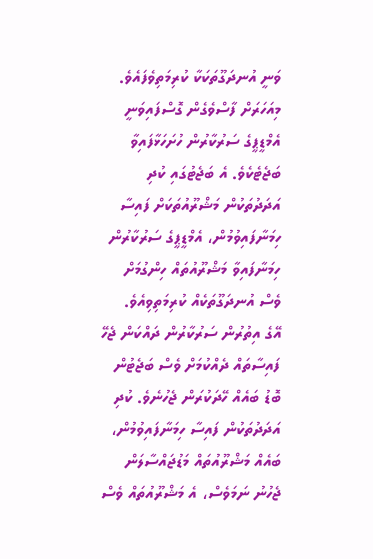ވަނީ އުނދަގޫތަކަކާ ކުރިމަތިވެފައެވެ. މިއަހަރަށް ފާސްވެގެން ގޮސްފައިވަނީ އެމްޑީޕީގެ ސަރުކާރުން ހުށަހަޅާފައިވާ ބަޖެޓެކެވެ. އެ ބަޖެޓުގައި ކުދި އަދަދުތަކުން މަޝްރޫއުތަކަށް ފައިސާ ހިމަނާފައިވުމުން، އެމްޑީޕީގެ ސަރުކާރުން ހިމަނާފައިވާ މަޝްރޫއުތައް ހިންގުމަށް ވެސް އުނދަގޫތަކެއް ކުރިމަތިވިއެވެ.
އޭގެ އިތުރުން ސަރުކާރުން ދައްކަން ޖެހޭ ފައިސާތައް ދެއްކުމަށް ވެސް ބަޖެޓުން ބޮޑު ބައެއް ހޭދަކުރަން ޖެހުނެވެ. ކުދި އަދަދުތަކުން ފައިސާ ހިމަނާފައިވުމުން، ބައެއް މަޝްރޫއުތައް މަޑުޖައްސާލަން ޖެހުނު ނަމަވެސް، އެ މަޝްރޫއުތައް ވެސް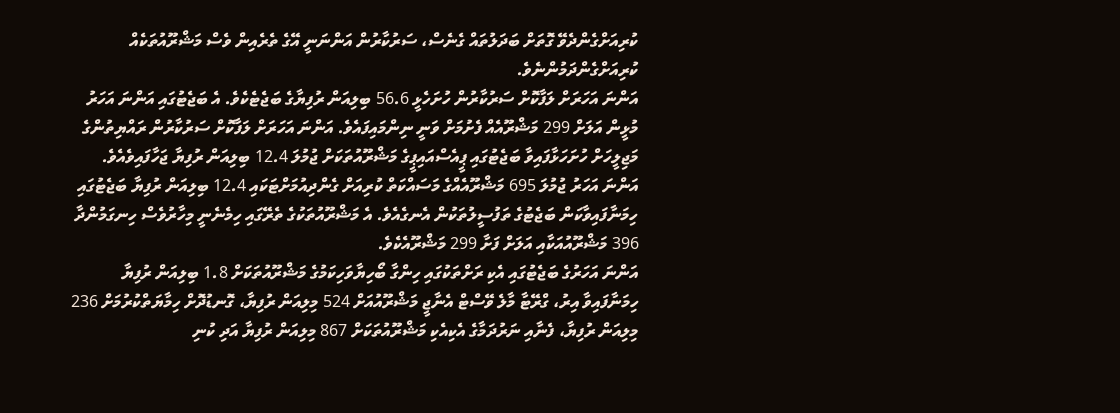ކުރިއަށްގެންދެވޭ ގޮތަށް ބަދަލުތައް ގެނެސް، ސަރުކާރުން އަންނަނީ އޭގެ ތެރެއިން ވެސް މަޝްރޫއުތަކެއް ކުރިއަށްގެންދަމުންނެވެ.
އަންނަ އަހަރަށް ލަފާކޮށް ސަރުކާރުން ހުށަހެޅީ 56.6 ބިލިއަން ރުފިޔާގެ ބަޖެޓެކެވެ. އެ ބަޖެޓުގައި އަންނަ އަހަރު މުޅީން އަލަށް 299 މަޝްރޫއެއް ފެށުމަށް ވަނީ ނިންމައިފައެވެ. އަންނަ އަހަރަށް ލަފާކޮށް ސަރުކާރުން ރައްޔިތުންގެ މަޖިލީހަށް ހުށަހަޅާފައިވާ ބަޖެޓުގައި ޕީއެސްއައިޕީގެ މަޝްރޫއުތަކަށް ޖުމުލަ 12.4 ބިލިއަން ރުފިޔާ ޖަހާފައިވެއެވެ.
އަންނަ އަހަރު ޖުމުލަ 695 މަޝްރޫއެއްގެ މަސައްކަތް ކުރިއަށް ގެންދިއުމަށްޓަކައި 12.4 ބިލިއަން ރުފިޔާ ބަޖެޓުގައި ހިމަނާފައިވާކަން ބަޖެޓުގެ ތަފުސީލުތަކުން އެނގެއެވެ. އެ މަޝްރޫއުތަކުގެ ތެރޭގައި ހިމެނެނީ މިހާރުވެސް ހިނގަމުންދާ 396 މަޝްރޫއުއަކާއި އަލަށް ފަށާ 299 މަޝްރޫއެކެވެ.
އަންނަ އަހަރުގެ ބަޖެޓުގައި އެކި ރަށްތަކުގައި ހިންގާ ބޯހިޔާވަހިކަމުގެ މަޝްރޫއުތަކަށް 1.8 ބިލިއަން ރުފިޔާ ހިމަނާފައިވާ އިރު، ގްރޭޓާ މާލެ ވޭސްޓް އެނާޖީ މަޝްރޫއުއަށް 524 މިލިއަން ރުފިޔާ، ގޮނޑުދޮށް ހިމާޔަތްކުރުމަށް 236 މިލިއަން ރުފިޔާ، ފެނާއި ނަރުދަމާގެ އެކިއެކި މަޝްރޫއުތަކަށް 867 މިލިއަން ރުފިޔާ އަދި ކުނި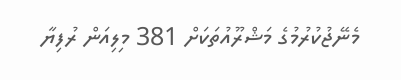މެނޭޖުކުރުމުގެ މަޝްރޫއުތަކަށް 381 މިލިއަން ރުފިޔާ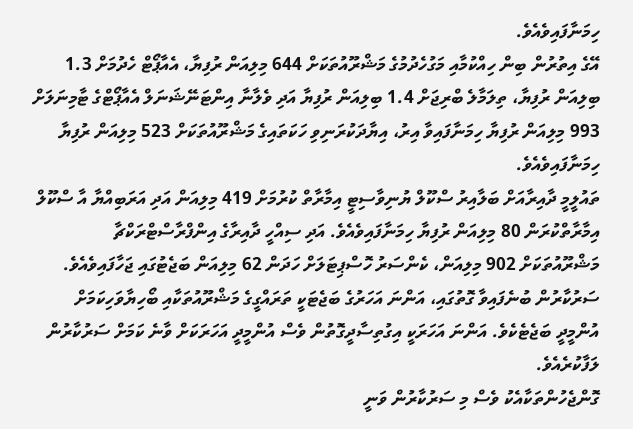ހިމަނާފައިވެއެވެ.
އޭގެ އިތުރުން ބިން ހިއްކުމާއި މަގުހެދުމުގެ މަޝްރޫއުތަކަށް 644 މިލިއަން ރުފިޔާ، އެއާޕޯޓް ހެދުމަށް 1.3 ބިލިއަން ރުފިޔާ، ތިލަމާލެ ބްރިޖަށް 1.4 ބިލިއަން ރުފިޔާ އަދި ވެލާނާ އިންޓަނޭޝަނަލް އެއާޕޯޓްގެ ޓާމިނަލަށް 993 މިލިއަން ރުފިޔާ ހިމަނާފައިވާ އިރު، އިޔާދަކުރަނިވި ހަކަތައިގެ މަޝްރޫއުތަކަށް 523 މިލިއަން ރުފިޔާ ހިމަނާފައިވެއެވެ.
ތައުލީމީ ދާއިރާއަށް ބަލާއިރު ސްކޫލް ޔުނިވާސިޓީ އިމާރާތް ކުރުމަށް 419 މިލިއަން އަދި އަރަބިއްޔާ އާ ސްކޫލް އިމާރާތްކުރަން 80 މިލިއަން ރުފިޔާ ހިމަނާފައިވެއެވެ. އަދި ސިއްހީ ދާއިރާގެ އިންފްރާސްޓްރަކްޗާ މަޝްރޫއުތަކަށް 902 މިލިއަން، ކެންސަރު ހޮސްޕިޓަލަށް ހަދަން 62 މިލިއަން ބަޖެޓުގައި ޖަހާފައިވެއެވެ.
ސަރުކާރުން ބުނެފައިވާ ގޮތުގައި، އަންނަ އަހަރުގެ ބަޖެޓަކީ ތަރައްގީގެ މަޝްރޫއުތަކާއި ބޯހިޔާވަހިކަމަށް އުންމީދީ ބަޖެޓެކެވެ. އަންނަ އަހަރަކީ އިގުތިސާދީގޮތުން ވެސް އުންމީދީ އަހަރަކަށް ވާނެ ކަމަށް ސަރުކާރުން ލަފާކުރެއެވެ.
ގޮންޖެހުންތަކާއެކު ވެސް މި ސަރުކާރުން ވަނީ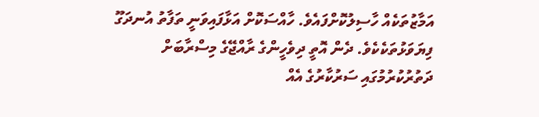އަމާޒުތަކެއް ހާސިލުކޮށްފައެވެ. ހާއްސަކޮށް އަޅާފައިވަނީ ތަފާތު އުނދަގޫ ފިޔަވަޅުތަކެކެވެ. ދެން އޮތީ ދިވެހީންގެ ރާއްޖޭގެ މިސްރާބަށް ދަތުރުކުރުމުގައި ސަރުކާރުގެ އެއް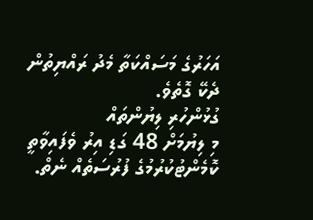އަހަރުގެ މަސައްކަތާ މެދު ރައްޔިތުން ދެކޭ ގޮތެވެ.
ގުޅުންހުރި ލިޔުންތައް
މި ލިޔުމަށް 48 ގަޑި އިރު ވެފައިވާތީ ކޮމެންޓުކުރުމުގެ ފުރުސަތެއް ނެތް.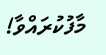މާފުކުރައްވާ!